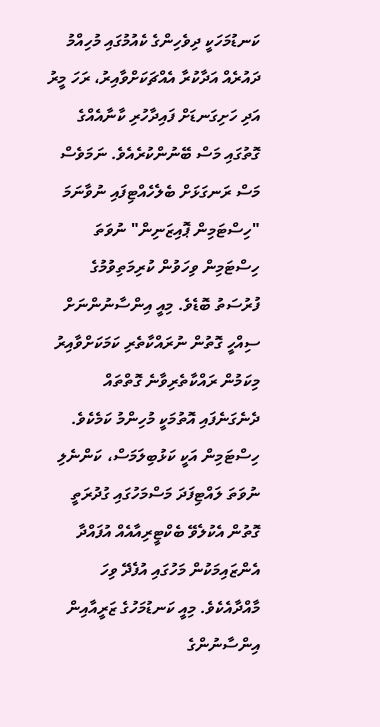ކަނޑުމަހަކީ ދިވެހިންގެ ކެއުމުގައި މުހިއްމު ދައުރެއް އަދާކުރާ އެއްޗަކަށްވާއިރު، ރަހަ މީރު އަދި ހަށިގަނޑަށް ފައިދާހުރި ކާނާއެއްގެ ގޮތުގައި މަސް ބޭނުންކުރެއެވެ. ނަމަވެސް މަސް ރަނގަޅަށް ބެލެހެއްޓިފައި ނުވާނަމަ "ހިސްޓަމިން ޕޮއިޒަނިން" ނުވަތަ ހިސްޓަމިން ވިހަވުން ކުރިމަތިވުމުގެ ފުރުސަތު ބޮޑެވެ. މިއީ އިންސާނުންނަށް ސިއްހީ ގޮތުން ނުރައްކާތެރި ކަމަކަށްވާއިރު މިކަމުން ރައްކާތެރިވާނެ ގޮތްތައް ދެނެގަނެފައި އޮތުމަކީ މުހިންމު ކަމެކެވެ.
ހިސްޓަމިން އަކީ ކަޅުބިލަމަސް، ކަންނެލި ނުވަތަ ލައްޓިފަދަ މަސްމަހުގައި ގުދުރަތީ ގޮތުން އެކުލެވޭ ބެކްޓީރިއާއެއް އުފައްދާ އެންޒައިމަކުން މަހުގައި އުފެދޭ ވިހަ މާއްދާއެކެވެ. މިއީ ކަނޑުމަހުގެ ޒަރީއާއިން އިންސާނުންގެ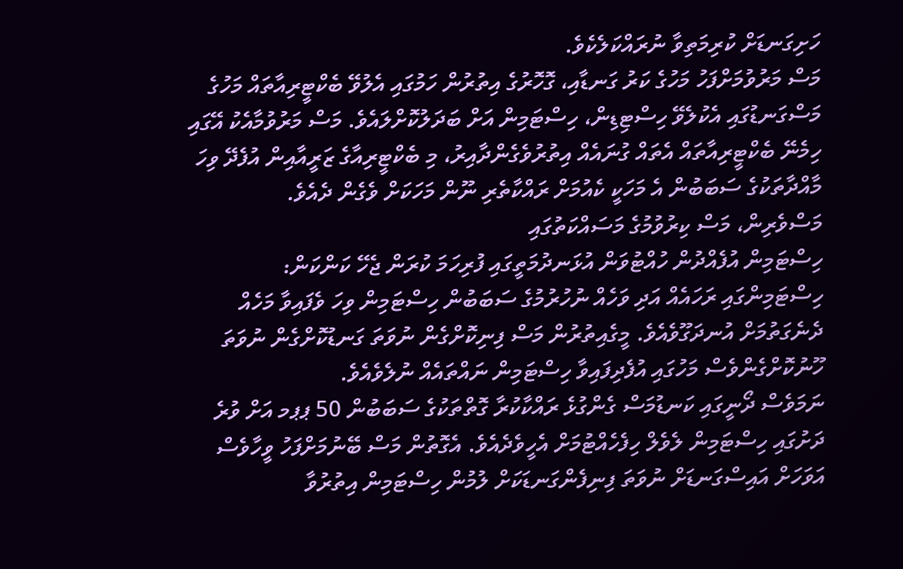ހަށިގަނޑަށް ކުރިމަތިވާ ނުރައްކަލެކެވެ.
މަސް މަރުވުމަށްފަހު މަހުގެ ކަރު ގަނޑާއި، ގޮހޮރުގެ އިތުރުން ހަމުގައި އެލުވޭ ބެކްޓީރިއާތައް މަހުގެ މަސްގަނޑުގައި އެކުލެވޭ ހިސްޓިޑިން، ހިސްޓަމިން އަށް ބަދަލުކޮށްލައެވެ. މަސް މަރުވުމާއެކު އޭގައި ހިމެނޭ ބެކްޓީރިއާތައް އެތައް ގުނައެއް އިތުރުވެގެންދާއިރު، މި ބެކްޓީރިއާގެ ޒަރީއާއިން އުފެދޭ ވިހަ މާއްދާތަކުގެ ސަބަބުން އެ މަހަކީ ކެއުމަށް ރައްކާތެރި ނޫން މަހަކަށް ވެގެން ދެއެވެ.
މަސްވެރިން، މަސް ކިރުވުމުގެ މަސައްކަތުގައި
ހިސްޓަމިން އުފެއްދުން ހުއްޓުވަން އުޅަނދުމަތީގައި ފުރިހަމަ ކުރަން ޖެހޭ ކަންކަން:
ހިސްޓަމިންގައި ރަހައެއް އަދި ވަހެއް ނުހުރުމުގެ ސަބަބުން ހިސްޓަމިން ވިހަ ވެފައިވާ މަހެއް ދެނެގަތުމަށް އުނދަގޫވެއެވެ. މީގެއިތުރުން މަސް ފިނިކޮށްގެން ނުވަތަ ގަނޑުކޮށްގެން ނުވަތަ ހޫނުކޮށްގެންވެސް މަހުގައި އުފެދިފައިވާ ހިސްޓަމިން ނައްތައެއް ނުލެވެއެވެ.
ނަމަވެސް ދޯނީގައި ކަނޑުމަސް ގެންގުޅެ ރައްކާކުރާ ގޮތްތަކުގެ ސަބަބުން 50 ޕޕމ އަށް ވުރެ ދަށުގައި ހިސްޓަމިން ލެވެލް ހިފެހެއްޓުމަށް އެހީވެދެއެވެ. އެގޮތުން މަސް ބޭނުމަށްފަހު ވީހާވެސް އަވަހަށް އައިސްގަނޑަށް ނުވަތަ ފިނިފެންގަނޑަކަށް ލުމުން ހިސްޓަމިން އިތުރުވާ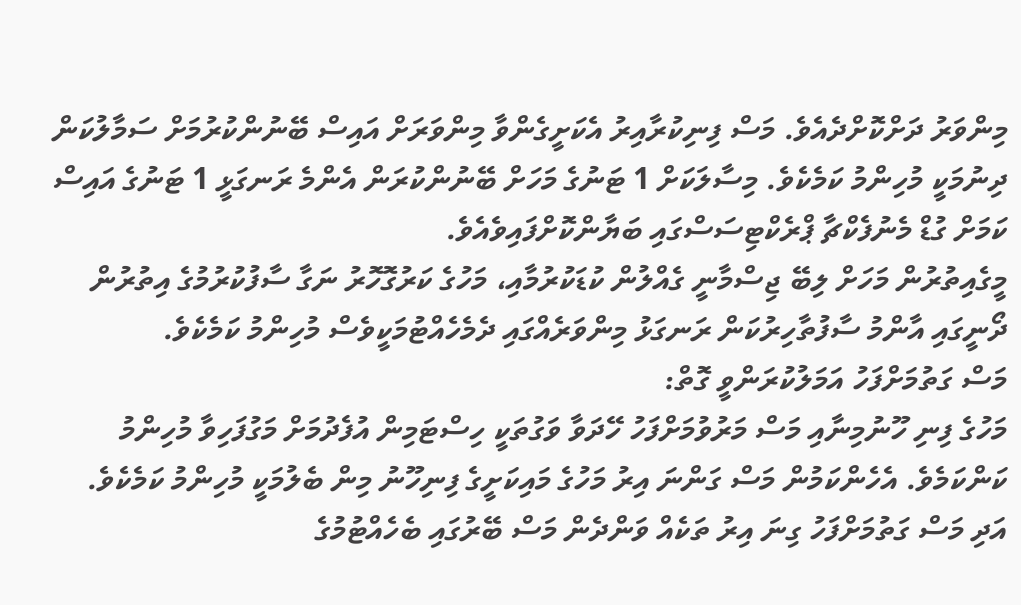މިންވަރު ދަށްކޮށްދެއެވެ. މަސް ފިނިކުރާއިރު އެކަށީގެންވާ މިންވަރަށް އައިސް ބޭނުންކުރުމަށް ސަމާލުކަން ދިނުމަކީ މުހިންމު ކަމެކެވެ. މިސާލަކަށް 1 ޓަނުގެ މަހަށް ބޭނުންކުރަން އެންމެ ރަނގަޅީ 1 ޓަނުގެ އައިސް ކަމަށް ގުޑް މެނުފެކްޗާ ޕްރެކްޓިސަސްގައި ބަޔާންކޮށްފައިވެއެވެ.
މީގެއިތުރުން މަހަށް ލިބޭ ޖިސްމާނީ ގެއްލުން ކުޑަކުރުމާއި، މަހުގެ ކަރުގޮހޮރު ނަގާ ސާފުކުރުމުގެ އިތުރުން ދޯނީގައި އާންމު ސާފުތާހިރުކަން ރަނގަޅު މިންވަރެއްގައި ދެމެހެއްޓުމަކީވެސް މުހިންމު ކަމެކެވެ.
މަސް ގަތުމަށްފަހު އަމަލުކުރަންވީ ގޮތް:
މަހުގެ ފިނި ހޫނުމިނާއި މަސް މަރުވުމަށްފަހު ހޭދަވާ ވަގުތަކީ ހިސްޓަމިން އުފެދުމަށް މަގުފަހިވާ މުހިންމު ކަންކަމެވެ. އެހެންކަމުން މަސް ގަންނަ އިރު މަހުގެ މައިކަށީގެ ފިނިހޫނު މިން ބެލުމަކީ މުހިންމު ކަމެކެވެ. އަދި މަސް ގަތުމަށްފަހު ގިނަ އިރު ތަކެއް ވަންދެން މަސް ބޭރުގައި ބެހެއްޓުމުގެ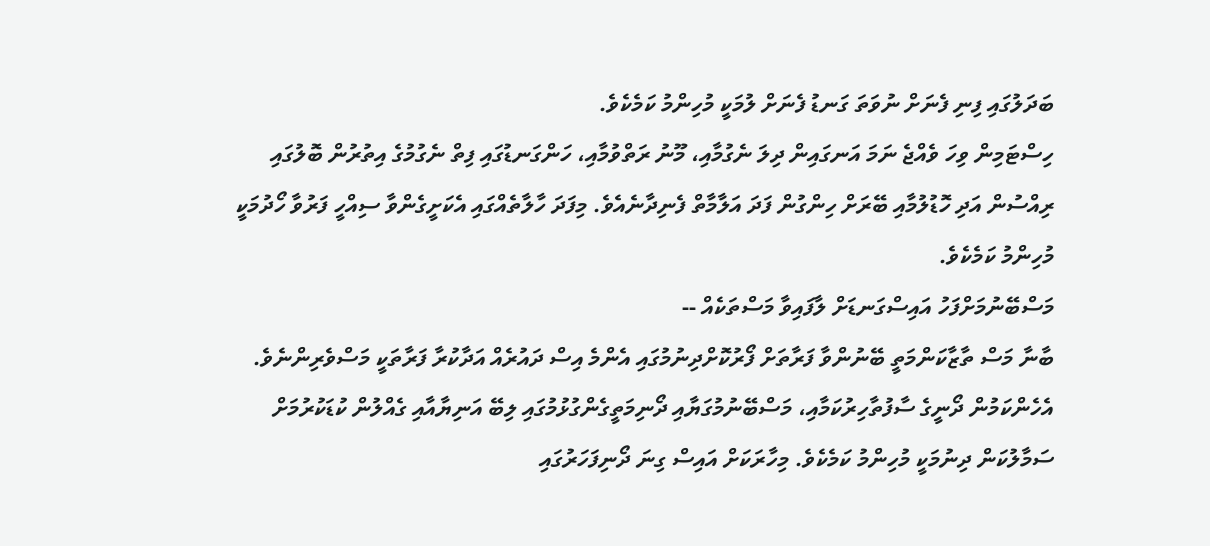ބަދަލުގައި ފިނި ފެނަށް ނުވަތަ ގަނޑު ފެނަށް ލުމަކީ މުހިންމު ކަމެކެވެ.
ހިސްޓަމިން ވިހަ ވެއްޖެ ނަމަ އަނގައިން ދިލަ ނެގުމާއި، މޫނު ރަތްވުމާއި، ހަންގަނޑުގައި ފިތް ނެގުމުގެ އިތުރުން ބޮލުގައި ރިއްސުން އަދި ހޮޑުލުމާއި ބޭރަށް ހިންގުން ފަދަ އަލާމާތް ފެނިދާނެއެވެ. މިފަދަ ހާލާތެއްގައި އެކަށީގެންވާ ސިއްހީ ފަރުވާ ހޯދުމަކީ މުހިންމު ކަމެކެވެ.
މަސްބޭނުމަށްފަހު އައިސްގަނޑަށް ލާފައިވާ މަސްތަކެއް --
ބާނާ މަސް ތާޒާކަންމަތީ ބޭނުންވާ ފަރާތަށް ފޯރުކޮށްދިނުމުގައި އެންމެ އިސް ދައުރެއް އަދާކުރާ ފަރާތަކީ މަސްވެރިންނެވެ. އެހެންކަމުން ދޯނީގެ ސާފުތާހިރުކަމާއި، މަސްބޭނުމުގަޔާއި ދޯނިމަތީގެންގުޅުމުގައި ލިބޭ އަނިޔާއާއި ގެއްލުން ކުޑަކުރުމަށް ސަމާލުކަން ދިނުމަކީ މުހިންމު ކަމެކެވެ. މިހާރަކަށް އައިސް ގިނަ ދޯނިފަހަރުގައި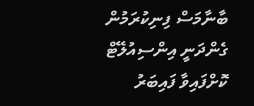ބާނާމަސް ފިނިކުރަމުން ގެންދަނީ އިންސިއުލޭޓް ކޮށްފައިވާ ފައިބަރު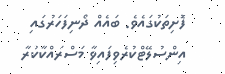ފޮށިތަކުގައެވެ. ބައެއް ދޯނިފަހަރުގައި އިންސުލޭޓްކުރެވިފައިވާ މަސްރައްކާކުރާ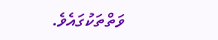ވަތްތަކުގައެވެ.